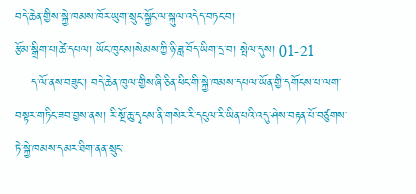བདེ་ཆེན་གྱིས་སྐྱེ་ཁམས་ཁོར་ཡུག་སྲུང་སྐྱོང་ལ་སྐུལ་འདེད་བཏང་བ།
རྩོམ་སྒྲིག་པ།ཚེ་དཔལ། ཡོང་ཁུངས།སེམས་ཀྱི་ཉི་ཟླ་བོད་ཡིག་དྲ་བ། སྤེལ་དུས། 01-21
    ད་ལོ་ནས་བཟུང་། བདེ་ཆེན་ཁུལ་གྱིས་ཞི་ཅིན་ཕིང་གི་སྐྱེ་ཁམས་དཔལ་ཡོན་གྱི་དགོངས་པ་ལག་བསྟར་གཏིང་ཟབ་བྱས་ནས། རི་སྔོ་ཆུ་དྭངས་ནི་གསེར་རི་དངུལ་རི་ཡིན་པའི་འདུ་ཤེས་བརྟན་པོ་བཙུགས་ཏེ་སྐྱེ་ཁམས་དམར་ཐིག་ནན་སྲུང་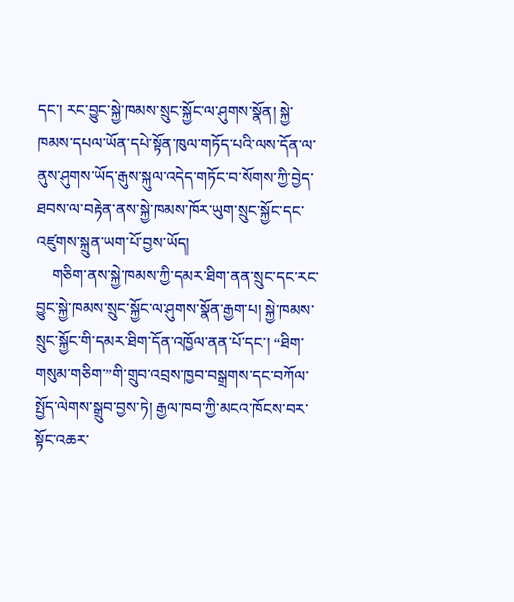དང་། རང་བྱུང་སྐྱེ་ཁམས་སྲུང་སྐྱོང་ལ་ཤུགས་སྣོན། སྐྱེ་ཁམས་དཔལ་ཡོན་དཔེ་སྟོན་ཁུལ་གཏོད་པའི་ལས་དོན་ལ་ནུས་ཤུགས་ཡོད་རྒུས་སྐུལ་འདེད་གཏོང་བ་སོགས་ཀྱི་བྱེད་ཐབས་ལ་བརྟེན་ནས་སྐྱེ་ཁམས་ཁོར་ཡུག་སྲུང་སྐྱོང་དང་འཛུགས་སྐྲུན་ཡག་པོ་བྱས་ཡོད།
    གཅིག་ནས་སྐྱེ་ཁམས་ཀྱི་དམར་ཐིག་ནན་སྲུང་དང་རང་བྱུང་སྐྱེ་ཁམས་སྲུང་སྐྱོང་ལ་ཤུགས་སྣོན་རྒྱག་པ། སྐྱེ་ཁམས་སྲུང་སྐྱོང་གི་དམར་ཐིག་དོན་འཁྱོལ་ནན་པོ་དང་། “ཐིག་གསུམ་གཅིག་”གི་གྲུབ་འབྲས་ཁྱབ་བསྒྲགས་དང་བཀོལ་སྤྱོད་ལེགས་སྒྲུབ་བྱས་ཏེ། རྒྱལ་ཁབ་ཀྱི་མངའ་ཁོངས་བར་སྟོང་འཆར་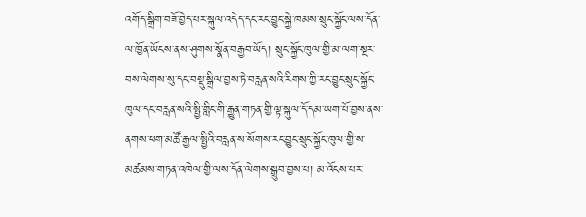འགོད་སྒྲིག་བཟོ་བྱེད་པར་སྐུལ་འདེད་དང་རང་བྱུང་སྐྱེ་ཁམས་སྲུང་སྐྱོང་ལས་དོན་ལ་ཁྱོན་ཡོངས་ནས་ཤུགས་སྣོན་བརྒྱབ་ཡོད། སྲུང་སྐྱོང་ཁུལ་གྱི་མ་ལག་སྔར་བས་ལེགས་སུ་དང་བསྡུ་སྒྲིལ་བྱས་ཏེ་བརླན་སའི་རིགས་ཀྱི་རང་བྱུང་སྲུང་སྐྱོང་ཁུལ་དང་བརླན་སའི་སྤྱི་གླིང་གི་རྒྱུན་གཏན་གྱི་ལྟ་སྐུལ་དོ་དམ་ཡག་པོ་བྱས་ནས་ནགས་ཕག་མཚོ་རྒྱལ་སྤྱིའི་བརླན་ས་སོགས་རང་བྱུང་སྲུང་སྐྱོང་ཁུལ་གྱི་ས་མཚམས་གཏན་འཁེལ་གྱི་ལས་དོན་ལེགས་སྒྲུབ་བྱས་པ། མ་འོངས་པར་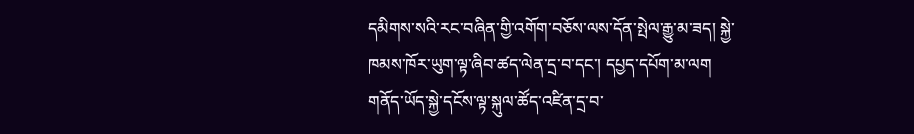དམིགས་སའི་རང་བཞིན་གྱི་འགོག་བཅོས་ལས་དོན་སྤེལ་རྒྱུ་མ་ཟད། སྐྱེ་ཁམས་ཁོར་ཡུག་ལྟ་ཞིབ་ཚད་ལེན་དྲ་བ་དང་། དཔྱད་དཔོག་མ་ལག གནོད་ཡོད་སྐྱེ་དངོས་ལྟ་སྐུལ་ཚོད་འཛིན་དྲ་བ་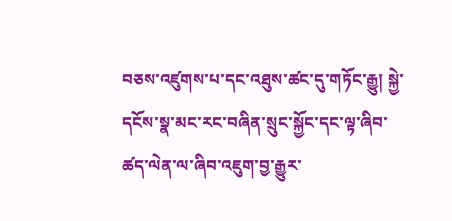བཅས་འཛུགས་པ་དང་འཐུས་ཚང་དུ་གཏོང་རྒྱུ། སྐྱེ་དངོས་སྣ་མང་རང་བཞིན་སྲུང་སྐྱོང་དང་ལྟ་ཞིབ་ཚད་ལེན་ལ་ཞིབ་འཇུག་བྱ་རྒྱུར་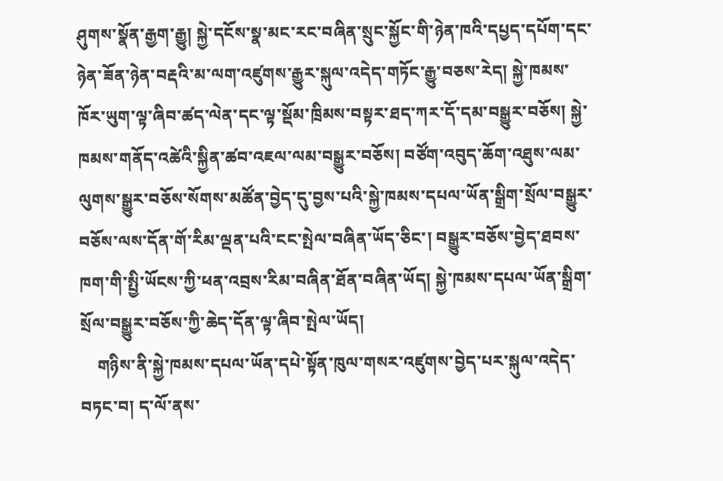ཤུགས་སྣོན་རྒྱག་རྒྱུ། སྐྱེ་དངོས་སྣ་མང་རང་བཞིན་སྲུང་སྐྱོང་གི་ཉེན་ཁའི་དཔྱད་དཔོག་དང་ཉེན་ཟོན་ཉེན་བརྡའི་མ་ལག་འཛུགས་རྒྱུར་སྐུལ་འདེད་གཏོང་རྒྱུ་བཅས་རེད། སྐྱེ་ཁམས་ཁོར་ཡུག་ལྟ་ཞིབ་ཚད་ལེན་དང་ལྟ་སྡོམ་ཁྲིམས་བསྟར་ཐད་ཀར་དོ་དམ་བསྒྱུར་བཅོས། སྐྱེ་ཁམས་གནོད་འཚེའི་སྐྱིན་ཚབ་འཇལ་ལམ་བསྒྱུར་བཅོས། བཙོག་འབུད་ཆོག་འཐུས་ལམ་ལུགས་སྒྱུར་བཅོས་སོགས་མཚོན་བྱེད་དུ་བྱས་པའི་སྐྱེ་ཁམས་དཔལ་ཡོན་སྒྲིག་སྲོལ་བསྒྱུར་བཅོས་ལས་དོན་གོ་རིམ་ལྡན་པའི་ངང་སྤེལ་བཞིན་ཡོད་ཅིང་། བསྒྱུར་བཅོས་བྱེད་ཐབས་ཁག་གི་སྤྱི་ཡོངས་ཀྱི་ཕན་འབྲས་རིམ་བཞིན་ཐོན་བཞིན་ཡོད། སྐྱེ་ཁམས་དཔལ་ཡོན་སྒྲིག་སྲོལ་བསྒྱུར་བཅོས་ཀྱི་ཆེད་དོན་ལྟ་ཞིབ་སྤེལ་ཡོད།
    གཉིས་ནི་སྐྱེ་ཁམས་དཔལ་ཡོན་དཔེ་སྟོན་ཁུལ་གསར་འཛུགས་བྱེད་པར་སྐུལ་འདེད་བཏང་བ། ད་ལོ་ནས་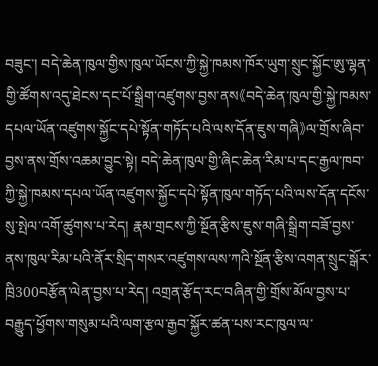བཟུང་། བདེ་ཆེན་ཁུལ་གྱིས་ཁུལ་ཡོངས་ཀྱི་སྐྱེ་ཁམས་ཁོར་ཡུག་སྲུང་སྐྱོང་ཨུ་ལྷན་གྱི་ཚོགས་འདུ་ཐེངས་དང་པོ་སྒྲིག་འཛུགས་བྱས་ནས《བདེ་ཆེན་ཁུལ་གྱི་སྐྱེ་ཁམས་དཔལ་ཡོན་འཛུགས་སྐྱོང་དཔེ་སྟོན་གཏོད་པའི་ལས་དོན་ཇུས་གཞི》ལ་གྲོས་ཞིབ་བྱས་ནས་གྲོས་འཆམ་བྱུང་སྟེ། བདེ་ཆེན་ཁུལ་གྱི་ཞིང་ཆེན་རིམ་པ་དང་རྒྱལ་ཁབ་ཀྱི་སྐྱེ་ཁམས་དཔལ་ཡོན་འཛུགས་སྐྱོང་དཔེ་སྟོན་ཁུལ་གཏོད་པའི་ལས་དོན་དངོས་སུ་སྤེལ་འགོ་ཚུགས་པ་རེད། རྣམ་གྲངས་ཀྱི་སྔོན་རྩིས་ཇུས་གཞི་སྒྲིག་བཟོ་བྱས་ནས་ཁུལ་རིམ་པའི་ནོར་སྲིད་གསར་འཛུགས་ལས་ཀའི་སྔོན་རྩིས་འགན་སྲུང་སྒོར་ཁྲི300བརྩོན་ལེན་བྱས་པ་རེད། འགྲན་རྩོད་རང་བཞིན་གྱི་གྲོས་མོལ་བྱས་པ་བརྒྱུད་ཕྱོགས་གསུམ་པའི་ལག་རྩལ་རྒྱབ་སྐྱོར་ཚན་པས་རང་ཁུལ་ལ་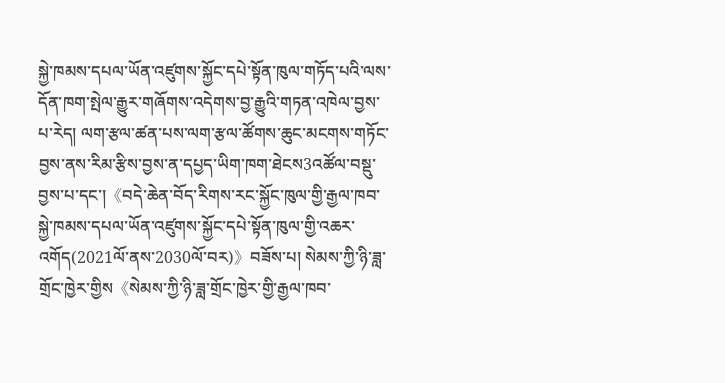སྐྱེ་ཁམས་དཔལ་ཡོན་འཛུགས་སྐྱོང་དཔེ་སྟོན་ཁུལ་གཏོད་པའི་ལས་དོན་ཁག་སྤེལ་རྒྱུར་གཞོགས་འདེགས་བྱ་རྒྱུའི་གཏན་འཁེལ་བྱས་པ་རེད། ལག་རྩལ་ཚན་པས་ལག་རྩལ་ཚོགས་ཆུང་མངགས་གཏོང་བྱས་ནས་རིམ་རྩིས་བྱས་ན་དཔྱད་ཡིག་ཁག་ཐེངས3འཚོལ་བསྡུ་བྱས་པ་དང་།《བདེ་ཆེན་བོད་རིགས་རང་སྐྱོང་ཁུལ་གྱི་རྒྱལ་ཁབ་སྐྱེ་ཁམས་དཔལ་ཡོན་འཛུགས་སྐྱོང་དཔེ་སྟོན་ཁུལ་གྱི་འཆར་འགོད(2021ལོ་ནས་2030ལོ་བར)》བཟོས་པ། སེམས་ཀྱི་ཉི་ཟླ་གྲོང་ཁྱེར་གྱིས《སེམས་ཀྱི་ཉི་ཟླ་གྲོང་ཁྱེར་གྱི་རྒྱལ་ཁབ་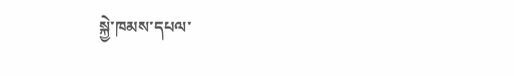སྐྱེ་ཁམས་དཔལ་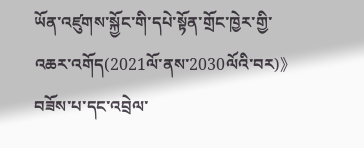ཡོན་འཛུགས་སྐྱོང་གི་དཔེ་སྟོན་གྲོང་ཁྱེར་གྱི་འཆར་འགོད(2021ལོ་ནས་2030ལོའི་བར)》བཟོས་པ་དང་འབྲེལ་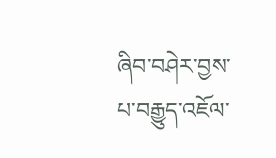ཞིབ་བཤེར་བྱས་པ་བརྒྱུད་འཇོལ་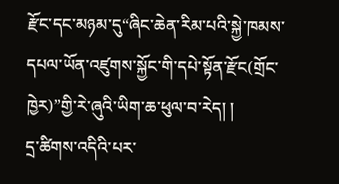རྫོང་དང་མཉམ་དུ“ཞིང་ཆེན་རིམ་པའི་སྐྱེ་ཁམས་དཔལ་ཡོན་འཛུགས་སྐྱོང་གི་དཔེ་སྟོན་རྫོང(གྲོང་ཁྱེར)”གྱི་རེ་ཞུའི་ཡིག་ཆ་ཕུལ་བ་རེད། །
དྲ་ཚིགས་འདིའི་པར་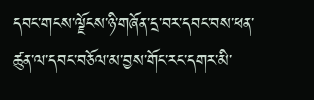དབང་གངས་ལྗོངས་ཉི་གཞོན་དྲ་བར་དབང་བས་ཕན་ཚུན་ལ་དབང་བཅོལ་མ་བྱས་གོང་རང་དགར་མི་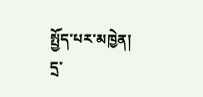སྤྱོད་པར་མཁྱེན།
དྲ་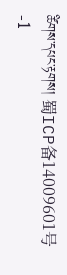ཚིགས་དཔང་རྟགས། 蜀ICP备14009601号-1